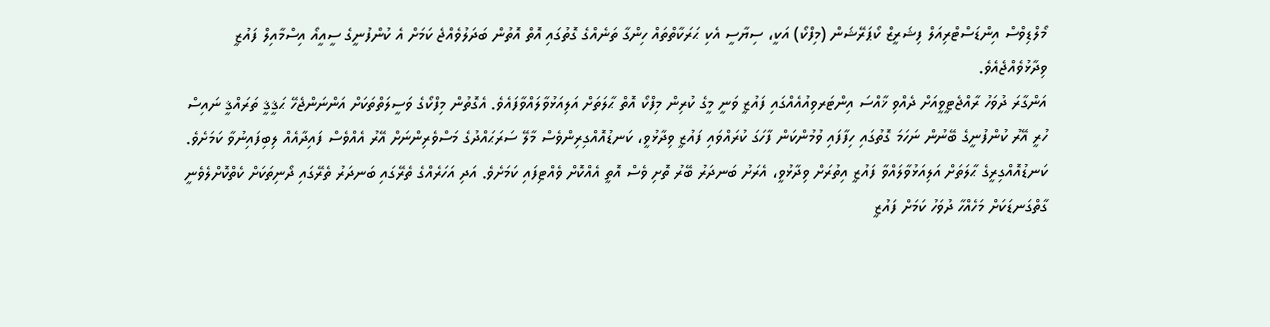މޯލްޑިވްސް އިންޑަސްޓްރިއަލް ފިޝަރީޒް ކޯޕަރޭޝަން (މިފްކޯ) އަކީ، ސިޔާސީ އެކި ޙަރަކާތްތައް ހިންގާ ތަނެއްގެ ގޮތުގައި އޮތް އޮތުން ބަދަލުވެއްޖެ ކަމަށް އެ ކުންފުނީގެ ސީއީއޯ އިސްމާއިލް ފައުޒީ ވިދާޅުވެއްޖެއެވެ.
އަންގާރަ ދުވަހު ރާއްޖެޓީވީއަށް ދެއްވި ޚާއްސަ އިންޓަރވިއުއެއްގައި ފައުޒީ ވަނީ މީގެ ކުރިން މިފްކޯ އޮތް ޙާލަތަށް އަލިއަޅުވާލައްވާފައެވެ. އެގޮތުން މިފްކޯގެ ވަސީލަތްތަކަށް އަންނަންޖެހޭ ޙަޤީޤީ ތަރައްޤީ ނައިސް ހުރީ އޭރު ކުންފުނީގެ ބޭނުން ނަހަމަ ގޮތުގައި ހިފާފައި ވުމުންކަން ފާހަގަ ކުރައްވައި ފައުޒީ ވިދާޅުވީ، ކަނޑުއޮއްގިރިންވެސް މާލޭ ސަރަޙައްދުގެ މަސްވެރިންނަށް އޭރު އެއްވެސް ފައިދާއެއް ލިބިފައިނުވާ ކަމަށެވެ.
ކަނޑުއޮއްގިރީގެ ޙާލަތަށް އަލިއަޅުވާލައްވާ ފައުޒީ އިތުރަށް ވިދާޅުވީ، އެރަށު ބަނދަރު ބޭރު ތޮށި ވެސް އޮތީ އެއްކޮށް ވެއްޓިފައި ކަމަށެވެ. އަދި އަހަރެއްގެ ތެރޭގައި ބަނދަރު ތެރޭގައި ދޯނިތަކަށް ކެތްކޮށްލެވެނީ ގާތްގަނޑަކަށް މަހެއްހާ ދުވަހު ކަމަށް ފައުޒީ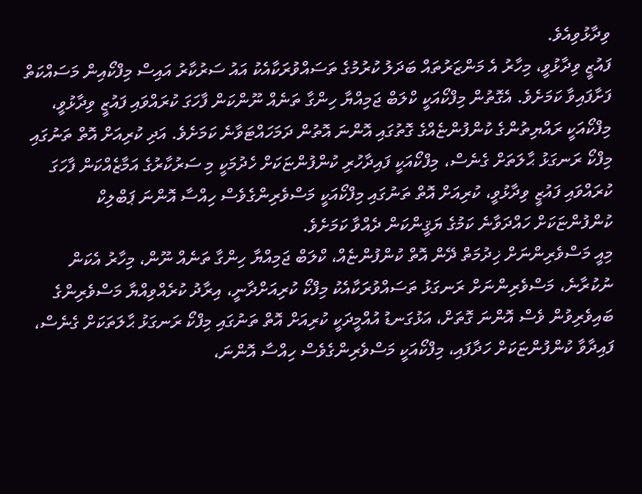ވިދާޅުވިއެވެ.
ފައުޒީ ވިދާޅުވީ، މިހާރު އެ މަންޒަރުތައް ބަދަލު ކުރުމުގެ ތަސައްވުރަކާއެކު އައު ސަރުކާރު އައިސް މިފްކޯއިން މަސައްކަތް ފަށާފައިވާ ކަމަށެވެ. އެގޮތުން މިފްކޯއަކީ ކްލަބް ޖަމިއްޔާ ހިންގާ ތަނެއް ނޫންކަން ފާހަގަ ކުރައްވައި ފައުޒީ ވިދާޅުވީ، މިފްކޯއަކީ ރައްޔިތުންގެ ކުންފުންޏެއްގެ ގޮތުގައި އޮންނަ އޮތުން ދަމަހައްޓަވާނެ ކަމަށެވެ. އަދި ކުރިއަށް އޮތް ތަނުގައި މިފްކޯ ރަނގަޅު ޙާލަތަށް ގެނެސް، މިފްކޯއަކީ ފައިދާހުރި ކުންފުންޏަކަށް ހެދުމަކީ މި ސަރުކާރުގެ އަމާޒެއްކަން ފާހަގަ ކުރައްވައި ފައުޒީ ވިދާޅުވީ، ކުރިއަށް އޮތް ތަނުގައި މިފްކޯއަކީ މަސްވެރިންގެވެސް ހިއްސާ އޮންނަ ޕަބްލިކް ކުންފުންޏަކަށް ހައްދަވާނެ ކަމުގެ ޔަޤީންކަން ދެއްވާ ކަމަށެވެ.
މިއީ މަސްވެރިންނަށް ޚިދުމަތް ދޭން އޮތް ކުންފުންޏެއް، ކްލަބް ޖަމިއްޔާ ހިންގާ ތަނެއް ނޫން، މިހާރު އެކަން ނުކުރާނެ، މަސްވެރިންނަށް ރަނގަޅު ތަސައްވުރަކާއެކު މިފްކޯ ކުރިއަށްދާނީ، އިރާދު ކުރެއްވިއްޔާ މަސްވެރިންގެ ބައިވެރިވުން ވެސް އޮންނަ ގޮތަށް، އަޅުގަނޑު އުއްމީދަކީ ކުރިއަށް އޮތް ތަނުގައި މިފްކޯ ރަނގަޅު ޙާލަތަކަށް ގެނެސް، ފައިދާވާ ކުންފުންޏަކަށް ހަދާފައި، މިފްކޯއަކީ މަސްވެރިންގެވެސް ހިއްސާ އޮންނަ،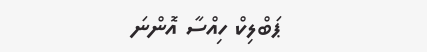ޕަބްލިކް ހިއްސާ އޮންނަ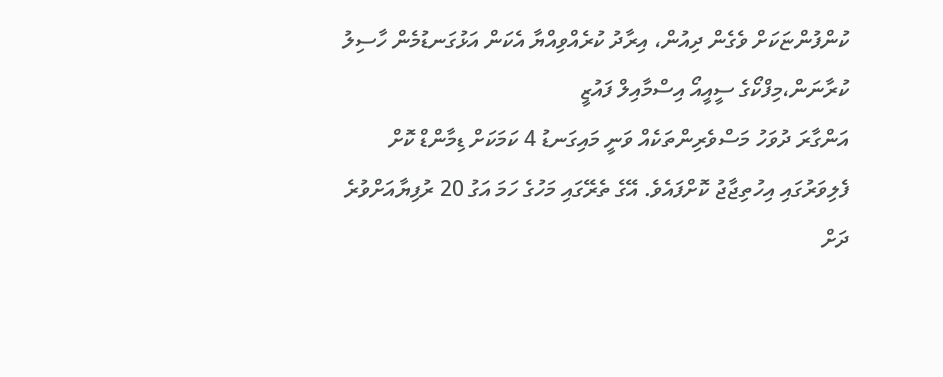ކުންފުންޏަކަށް ވެގެން ދިއުން، އިރާދު ކުރެއްވިއްޔާ އެކަން އަޅުގަނޑުމެން ހާސިލު ކުރާނަން،މިފްކޯގެ ސީއީއޯ އިސްމާއިލް ފައުޒީ
އަންގާރަ ދުވަހު މަސްވެރިންތަކެއް ވަނީ މައިގަނޑު 4 ކަމަކަށް ޑިމާންޑް ކޮށް ފެލިވަރުގައި އިހުތިޖާޖު ކޮށްފައެވެ. އޭގެ ތެރޭގައި މަހުގެ ހަމަ އަގު 20 ރުފިޔާއަށްވުރެ ދަށް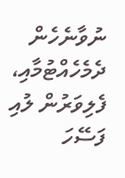ނުވާނެހެން ދެމެހެއްޓުމާއި، ފެލިވަރުން ލުއި ފަސޭހަ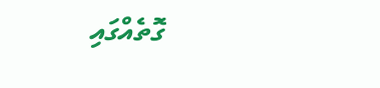ގޮތެއްގައި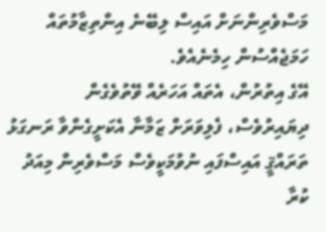މަސްވެރިންނަށް އައިސް ލިބޭނެ އިންތިޒާމުތައް ހަމަޖެއްސުން ހިމެނެއެވެ.
އޭގެ އިތުރުން، އެތައް އަހަރެއް ވޭތުވެގެން ދިޔައިރުވެސް، ފެލިވަރަށް ޒަމާނާ އެކަށީގެންވާ ރަނގަޅު ތަރައްޤީ އައިސްފައި ނުވުމަކީވެސް މަސްވެރިން މިއަދު ކުރާ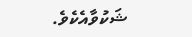ޝަކުވާއެކެވެ.